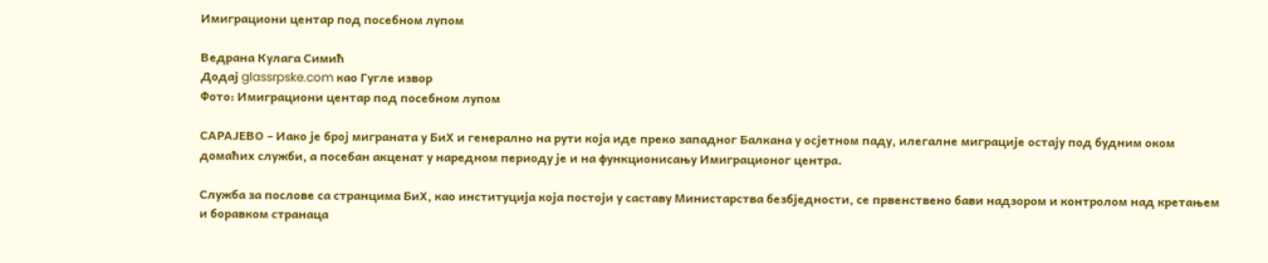Имиграциони центар под посебном лупом

Ведрана Кулага Симић
Додај glassrpske.com као Гугле извор
Фото: Имиграциони центар под посебном лупом

САРАЈЕВО – Иако је број миграната у БиХ и генерално на рути која иде преко западног Балкана у осјетном паду, илегалне миграције остају под будним оком домаћих служби, а посебан акценат у наредном периоду је и на функционисању Имиграционог центра.

Служба за послове са странцима БиХ, као институција која постоји у саставу Министарства безбједности, се првенствено бави надзором и контролом над кретањем и боравком странаца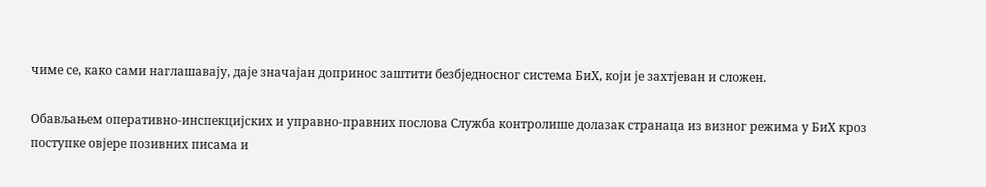чиме се, како сами наглашавају, даје значајан допринос заштити безбједносног система БиХ, који је захтјеван и сложен.

Обављањем оперативно-инспекцијских и управно-правних послова Служба контролише долазак странаца из визног режима у БиХ кроз поступке овјере позивних писама и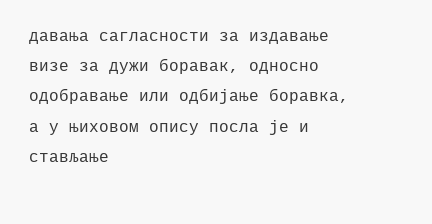давања сагласности за издавање визе за дужи боравак, односно одобравање или одбијање боравка, а у њиховом опису посла је и стављање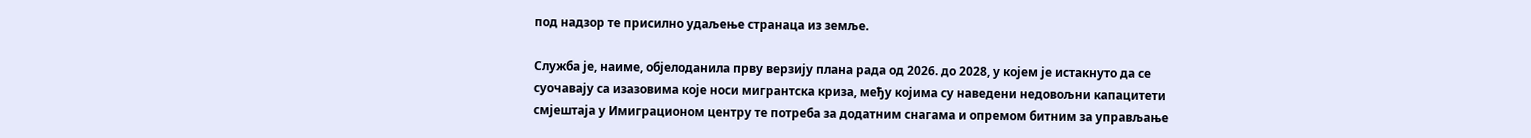под надзор те присилно удаљење странаца из земље.

Служба је, наиме, објелоданила прву верзију плана рада од 2026. до 2028, у којем је истакнуто да се суочавају са изазовима које носи мигрантска криза, међу којима су наведени недовољни капацитети смјештаја у Имиграционом центру те потреба за додатним снагама и опремом битним за управљање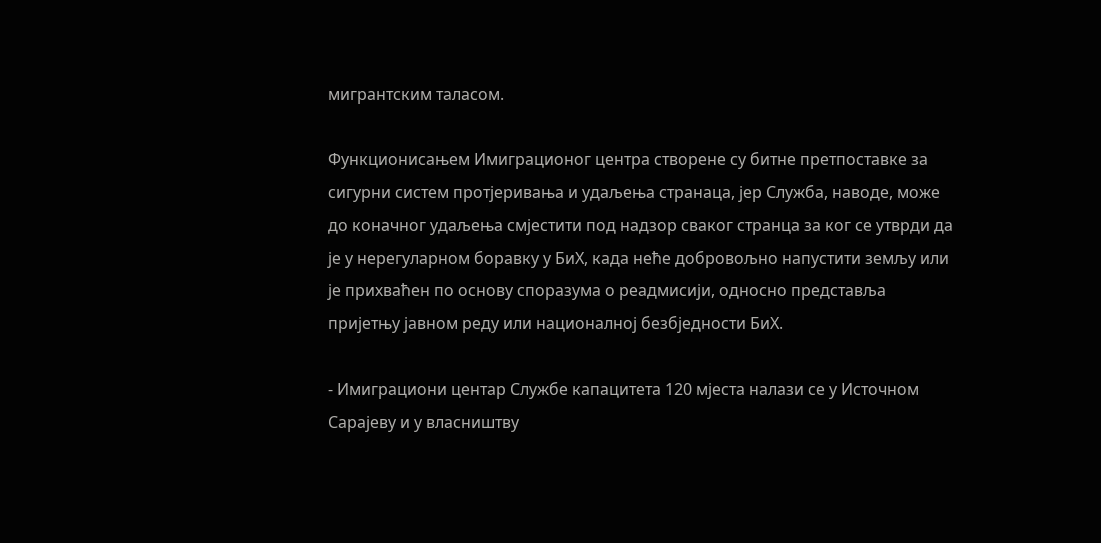мигрантским таласом.

Функционисањем Имиграционог центра створене су битне претпоставке за сигурни систем протјеривања и удаљења странаца, јер Служба, наводе, може до коначног удаљења смјестити под надзор сваког странца за ког се утврди да је у нерегуларном боравку у БиХ, када неће добровољно напустити земљу или је прихваћен по основу споразума о реадмисији, односно представља пријетњу јавном реду или националној безбједности БиХ.

- Имиграциони центар Службе капацитета 120 мјеста налази се у Источном Сарајеву и у власништву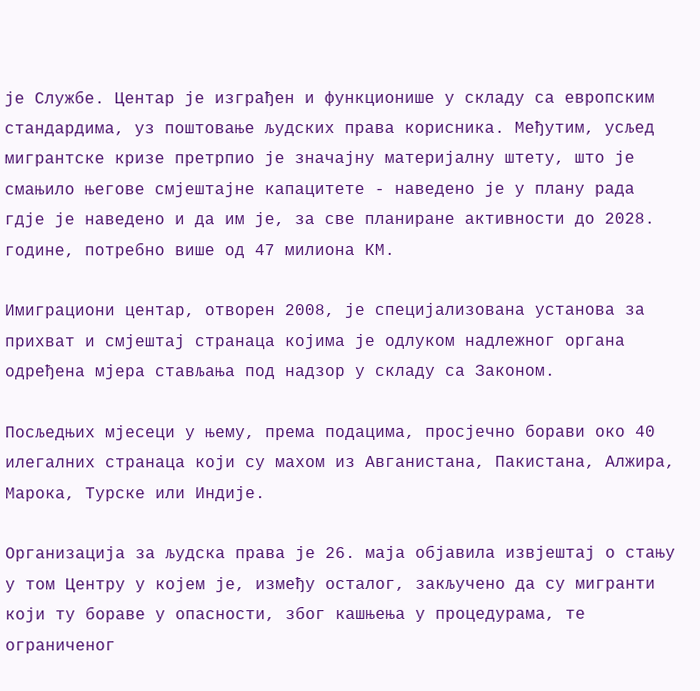је Службе. Центар је изграђен и функционише у складу са европским стандардима, уз поштовање људских права корисника. Међутим, усљед мигрантске кризе претрпио је значајну материјалну штету, што је смањило његове смјештајне капацитете - наведено је у плану рада гдје је наведено и да им је, за све планиране активности до 2028. године, потребно више од 47 милиона КМ.

Имиграциони центар, отворен 2008, је специјализована установа за прихват и смјештај странаца којима је одлуком надлежног органа одређена мјера стављања под надзор у складу са Законом.

Посљедњих мјесеци у њему, према подацима, просјечно борави око 40 илегалних странаца који су махом из Авганистана, Пакистана, Алжира, Марока, Турске или Индије.

Организација за људска права је 26. маја објавила извјештај о стању у том Центру у којем је, између осталог, закључено да су мигранти који ту бораве у опасности, због кашњења у процедурама, те ограниченог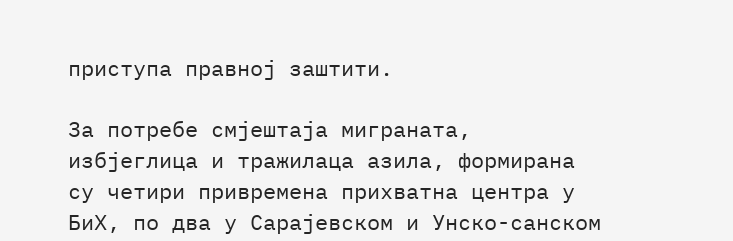приступа правној заштити.

За потребе смјештаја миграната, избјеглица и тражилаца азила, формирана су четири привремена прихватна центра у БиХ, по два у Сарајевском и Унско-санском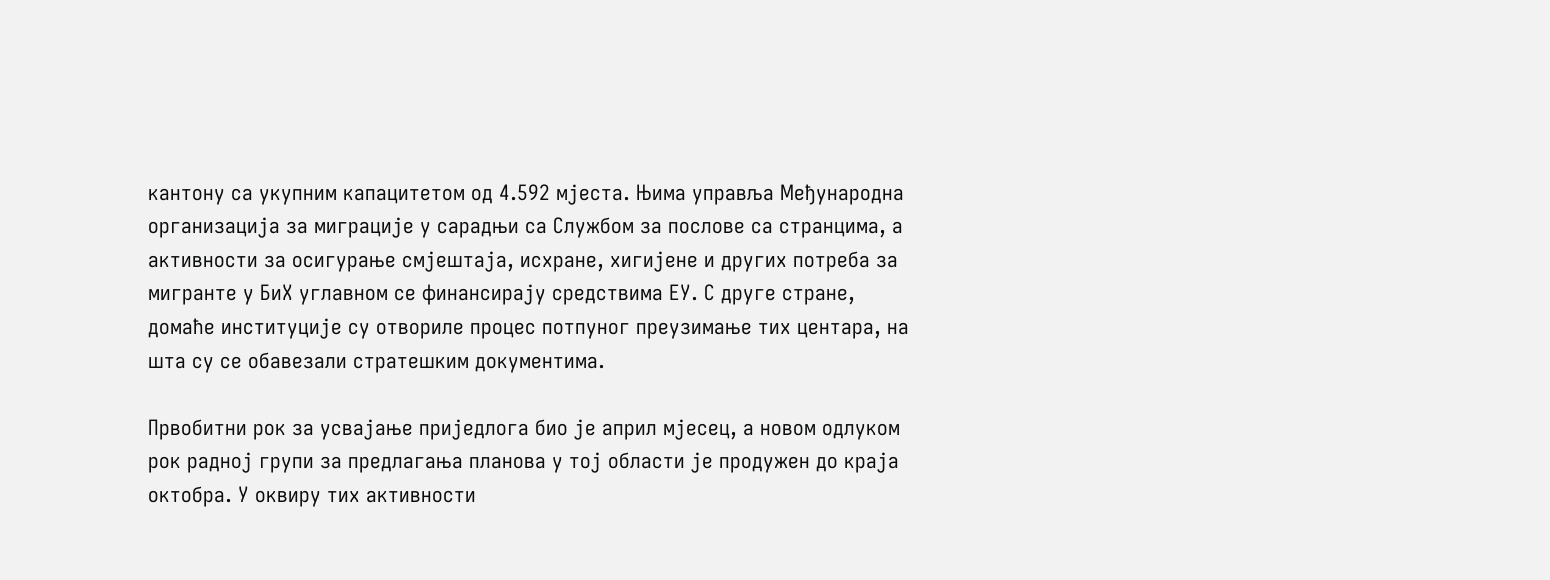кантону са укупним капацитетом од 4.592 мјеста. Њима управља Међународна организација за миграције у сарадњи са Службом за послове са странцима, а активности за осигурање смјештаја, исхране, хигијене и других потреба за мигранте у БиХ углавном се финансирају средствима ЕУ. С друге стране, домаће институције су отвориле процес потпуног преузимање тих центара, на шта су се обавезали стратешким документима.

Првобитни рок за усвајање приједлога био је април мјесец, а новом одлуком рок радној групи за предлагања планова у тој области је продужен до краја октобра. У оквиру тих активности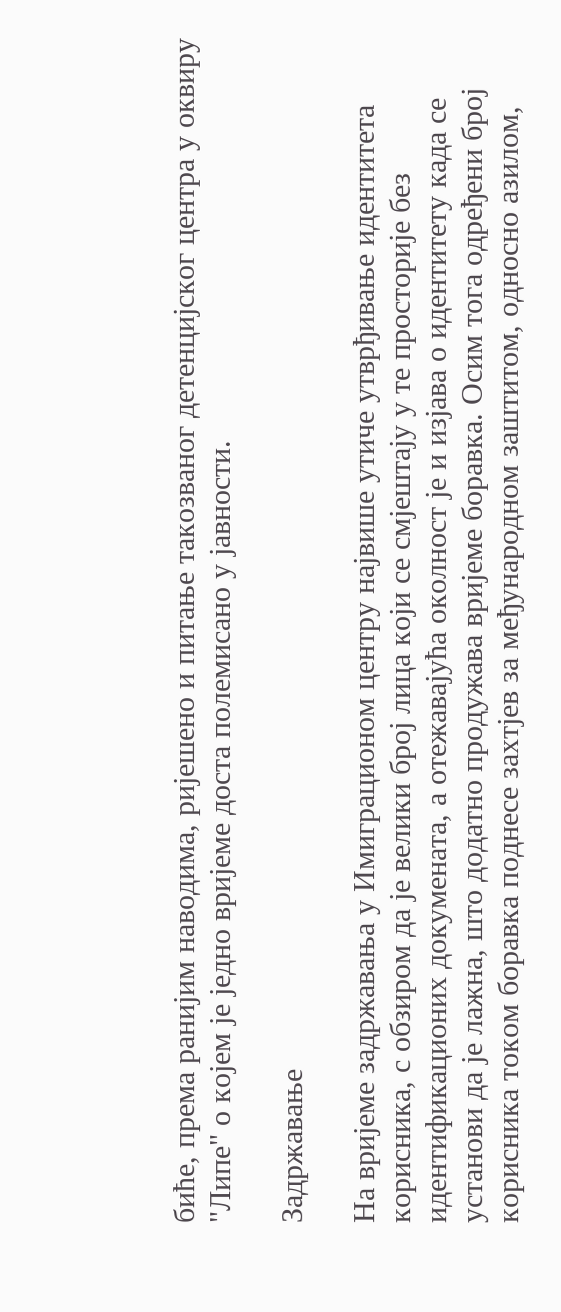биће, према ранијим наводима, ријешено и питање такозваног детенцијског центра у оквиру "Липе" о којем је једно вријеме доста полемисано у јавности.

Задржавање

На вријеме задржавања у Имиграционом центру највише утиче утврђивање идентитета корисника, с обзиром да је велики број лица који се смјештају у те просторије без идентификационих докумената, а отежавајућа околност је и изјава о идентитету када се установи да је лажна, што додатно продужава вријеме боравка. Осим тога одређени број корисника током боравка поднесе захтјев за међународном заштитом, односно азилом,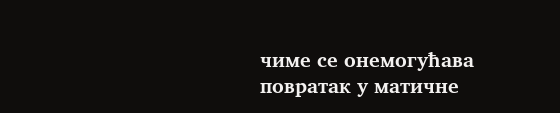чиме се онемогућава повратак у матичне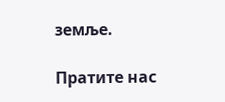земље.

Пратите нас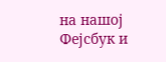на нашој Фејсбук и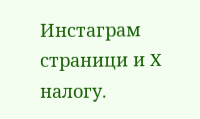Инстаграм страници и X налогу.